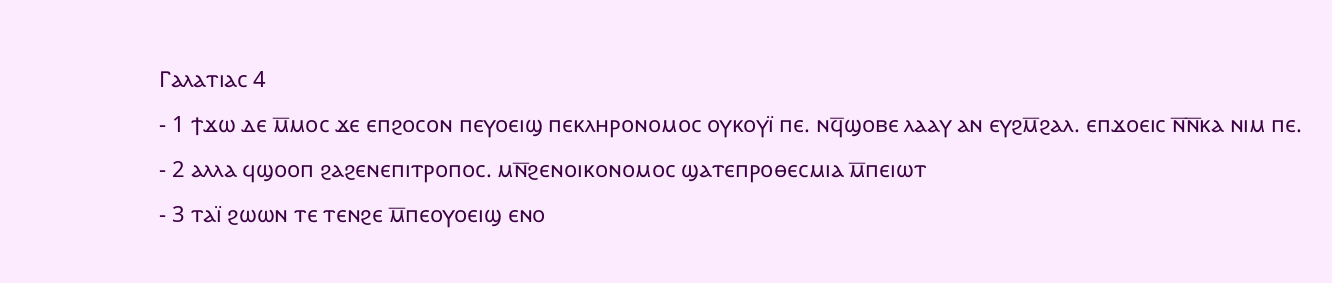Ⲅⲁⲗⲁⲧⲓⲁⲥ 4
- 1 ϯϫⲱ ⲇⲉ ⲙ̅ⲙⲟⲥ ϫⲉ ⲉⲡϩⲟⲥⲟⲛ ⲡⲉⲩⲟⲉⲓϣ ⲡⲉⲕⲗⲏⲣⲟⲛⲟⲙⲟⲥ ⲟⲩⲕⲟⲩⲓ̈ ⲡⲉ. ⲛϥ̅ϣⲟⲃⲉ ⲗⲁⲁⲩ ⲁⲛ ⲉⲩϩⲙ̅ϩⲁⲗ. ⲉⲡϫⲟⲉⲓⲥ ⲛ̅ⲛ̅ⲕⲁ ⲛⲓⲙ ⲡⲉ.
- 2 ⲁⲗⲗⲁ ϥϣⲟⲟⲡ ϩⲁϩⲉⲛⲉⲡⲓⲧⲣⲟⲡⲟⲥ. ⲙⲛ̅ϩⲉⲛⲟⲓⲕⲟⲛⲟⲙⲟⲥ ϣⲁⲧⲉⲡⲣⲟⲑⲉⲥⲙⲓⲁ ⲙ̅ⲡⲉⲓⲱⲧ
- 3 ⲧⲁⲓ̈ ϩⲱⲱⲛ ⲧⲉ ⲧⲉⲛϩⲉ ⲙ̅ⲡⲉⲟⲩⲟⲉⲓϣ ⲉⲛⲟ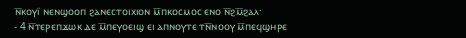ⲛ̅ⲕⲟⲩⲓ̈ ⲛⲉⲛϣⲟⲟⲡ ϩⲁⲛⲉⲥⲧⲟⲓⲭⲓⲟⲛ ⲙ̅ⲡⲕⲟⲥⲙⲟⲥ ⲉⲛⲟ ⲛ̅ϩⲙ̅ϩⲁⲗ·
- 4 ⲛ̅ⲧⲉⲣⲉⲡϫⲱⲕ ⲇⲉ ⲙ̅ⲡⲉⲩⲟⲉⲓϣ ⲉⲓ ⲁⲡⲛⲟⲩⲧⲉ ⲧⲛ̅ⲛⲟⲟⲩ ⲙ̅ⲡⲉϥϣⲏⲣⲉ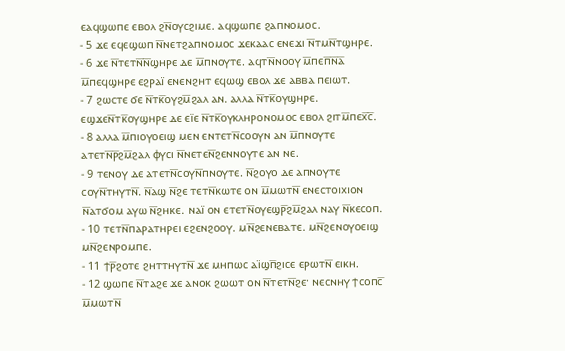ⲉⲁϥϣⲱⲡⲉ ⲉⲃⲟⲗ ϩⲛ̅ⲟⲩⲥϩⲓⲙⲉ. ⲁϥϣⲱⲡⲉ ϩⲁⲡⲛⲟⲙⲟⲥ.
- 5 ϫⲉ ⲉϥⲉϣⲱⲡ ⲛ̅ⲛⲉⲧϩⲁⲡⲛⲟⲙⲟⲥ ϫⲉⲕⲁⲁⲥ ⲉⲛⲉϫⲓ ⲛ̅ⲧⲙⲛ̅ⲧϣⲏⲣⲉ.
- 6 ϫⲉ ⲛ̅ⲧⲉⲧⲛ̅ⲛ̅ϣⲏⲣⲉ ⲇⲉ ⲙ̅ⲡⲛⲟⲩⲧⲉ. ⲁϥⲧⲛ̅ⲛⲟⲟⲩ ⲙ̅ⲡⲉⲡ̅ⲛ̅ⲁ̅ ⲙ̅ⲡⲉϥϣⲏⲣⲉ ⲉϩⲣⲁⲓ̈ ⲉⲛⲉⲛϩⲏⲧ ⲉϥⲱϣ ⲉⲃⲟⲗ ϫⲉ ⲁⲃⲃⲁ ⲡⲉⲓⲱⲧ.
- 7 ϩⲱⲥⲧⲉ ϭⲉ ⲛ̅ⲧⲕ̅ⲟⲩϩⲙ̅ϩⲁⲗ ⲁⲛ. ⲁⲗⲗⲁ ⲛ̅ⲧⲕ̅ⲟⲩϣⲏⲣⲉ. ⲉϣϫⲉⲛ̅ⲧⲕ̅ⲟⲩϣⲏⲣⲉ ⲇⲉ ⲉⲓ̈ⲉ ⲛ̅ⲧⲕ̅ⲟⲩⲕⲗⲏⲣⲟⲛⲟⲙⲟⲥ ⲉⲃⲟⲗ ϩⲓⲧⲙ̅ⲡⲉⲭ̅ⲥ̅.
- 8 ⲁⲗⲗⲁ ⲙ̅ⲡⲓⲟⲩⲟⲉⲓϣ ⲙⲉⲛ ⲉⲛⲧⲉⲧⲛ̅ⲥⲟⲟⲩⲛ ⲁⲛ ⲙ̅ⲡⲛⲟⲩⲧⲉ ⲁⲧⲉⲧⲛ̅ⲣ̅ϩⲙ̅ϩⲁⲗ ⲫⲩⲥⲓ ⲛ̅ⲛⲉⲧⲉⲛ̅ϩⲉⲛⲛⲟⲩⲧⲉ ⲁⲛ ⲛⲉ.
- 9 ⲧⲉⲛⲟⲩ ⲇⲉ ⲁⲧⲉⲧⲛ̅ⲥⲟⲩⲛ̅ⲡⲛⲟⲩⲧⲉ. ⲛ̅ϩⲟⲩⲟ ⲇⲉ ⲁⲡⲛⲟⲩⲧⲉ ⲥⲟⲩⲛ̅ⲧⲏⲩⲧⲛ̅. ⲛ̅ⲁϣ ⲛ̅ϩⲉ ⲧⲉⲧⲛ̅ⲕⲱⲧⲉ ⲟⲛ ⲙ̅ⲙⲱⲧⲛ̅ ⲉⲛⲉⲥⲧⲟⲓⲭⲓⲟⲛ ⲛ̅ⲁⲧϭⲟⲙ ⲁⲩⲱ ⲛ̅ϩⲏⲕⲉ. ⲛⲁⲓ̈ ⲟⲛ ⲉⲧⲉⲧⲛ̅ⲟⲩⲉϣⲣ̅ϩⲙ̅ϩⲁⲗ ⲛⲁⲩ ⲛ̅ⲕⲉⲥⲟⲡ.
- 10 ⲧⲉⲧⲛ̅ⲡⲁⲣⲁⲧⲏⲣⲉⲓ ⲉϩⲉⲛϩⲟⲟⲩ. ⲙⲛ̅ϩⲉⲛⲉⲃⲁⲧⲉ. ⲙⲛ̅ϩⲉⲛⲟⲩⲟⲉⲓϣ ⲙⲛ̅ϩⲉⲛⲣⲟⲙⲡⲉ.
- 11 ϯⲣ̅ϩⲟⲧⲉ ϩⲏⲧⲧⲏⲩⲧⲛ̅ ϫⲉ ⲙⲏⲡⲱⲥ ⲁⲓ̈ϣⲡ̅ϩⲓⲥⲉ ⲉⲣⲱⲧⲛ̅ ⲉⲓⲕⲏ.
- 12 ϣⲱⲡⲉ ⲛ̅ⲧⲁϩⲉ ϫⲉ ⲁⲛⲟⲕ ϩⲱⲱⲧ ⲟⲛ ⲛ̅ⲧⲉⲧⲛ̅ϩⲉ· ⲛⲉⲥⲛⲏⲩ ϯⲥⲟⲡⲥ̅ ⲙ̅ⲙⲱⲧⲛ̅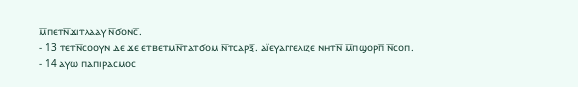ⲙ̅ⲡⲉⲧⲛ̅ϫⲓⲧⲗⲁⲁⲩ ⲛ̅ϭⲟⲛⲥ̅.
- 13 ⲧⲉⲧⲛ̅ⲥⲟⲟⲩⲛ ⲇⲉ ϫⲉ ⲉⲧⲃⲉⲧⲙⲛ̅ⲧⲁⲧϭⲟⲙ ⲛ̅ⲧⲥⲁⲣⲝ̅. ⲁⲓ̈ⲉⲩⲁⲅⲅⲉⲗⲓⲍⲉ ⲛⲏⲧⲛ̅ ⲙ̅ⲡϣⲟⲣⲡ̅ ⲛ̅ⲥⲟⲡ.
- 14 ⲁⲩⲱ ⲡⲁⲡⲓⲣⲁⲥⲙⲟⲥ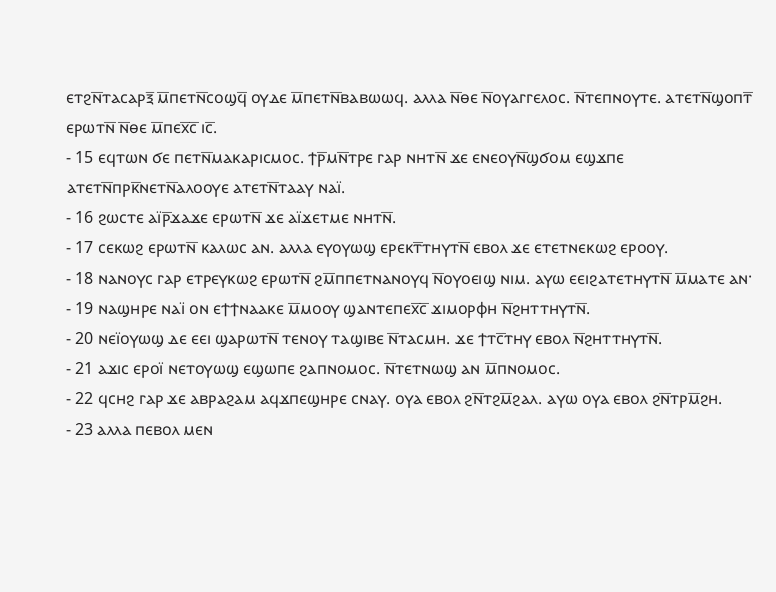ⲉⲧϩⲛ̅ⲧⲁⲥⲁⲣⲝ̅ ⲙ̅ⲡⲉⲧⲛ̅ⲥⲟϣϥ̅ ⲟⲩⲇⲉ ⲙ̅ⲡⲉⲧⲛ̅ⲃⲁⲃⲱⲱϥ. ⲁⲗⲗⲁ ⲛ̅ⲑⲉ ⲛ̅ⲟⲩⲁⲅⲅⲉⲗⲟⲥ. ⲛ̅ⲧⲉⲡⲛⲟⲩⲧⲉ. ⲁⲧⲉⲧⲛ̅ϣⲟⲡⲧ̅ ⲉⲣⲱⲧⲛ̅ ⲛ̅ⲑⲉ ⲙ̅ⲡⲉⲭ̅ⲥ̅ ⲓⲥ̅.
- 15 ⲉϥⲧⲱⲛ ϭⲉ ⲡⲉⲧⲛ̅ⲙⲁⲕⲁⲣⲓⲥⲙⲟⲥ. ϯⲣ̅ⲙⲛ̅ⲧⲣⲉ ⲅⲁⲣ ⲛⲏⲧⲛ̅ ϫⲉ ⲉⲛⲉⲟⲩⲛ̅ϣϭⲟⲙ ⲉϣϫⲡⲉ ⲁⲧⲉⲧⲛ̅ⲡⲣⲕ̅ⲛⲉⲧⲛ̅ⲁⲗⲟⲟⲩⲉ ⲁⲧⲉⲧⲛ̅ⲧⲁⲁⲩ ⲛⲁⲓ̈.
- 16 ϩⲱⲥⲧⲉ ⲁⲓ̈ⲣ̅ϫⲁϫⲉ ⲉⲣⲱⲧⲛ̅ ϫⲉ ⲁⲓ̈ϫⲉⲧⲙⲉ ⲛⲏⲧⲛ̅.
- 17 ⲥⲉⲕⲱϩ ⲉⲣⲱⲧⲛ̅ ⲕⲁⲗⲱⲥ ⲁⲛ. ⲁⲗⲗⲁ ⲉⲩⲟⲩⲱϣ ⲉⲣⲉⲕⲧ̅ⲧⲏⲩⲧⲛ̅ ⲉⲃⲟⲗ ϫⲉ ⲉⲧⲉⲧⲛⲉⲕⲱϩ ⲉⲣⲟⲟⲩ.
- 18 ⲛⲁⲛⲟⲩⲥ ⲅⲁⲣ ⲉⲧⲣⲉⲩⲕⲱϩ ⲉⲣⲱⲧⲛ̅ ϩⲙ̅ⲡⲡⲉⲧⲛⲁⲛⲟⲩϥ ⲛ̅ⲟⲩⲟⲉⲓϣ ⲛⲓⲙ. ⲁⲩⲱ ⲉⲉⲓϩⲁⲧⲉⲧⲏⲩⲧⲛ̅ ⲙ̅ⲙⲁⲧⲉ ⲁⲛ·
- 19 ⲛⲁϣⲏⲣⲉ ⲛⲁⲓ̈ ⲟⲛ ⲉϯϯⲛⲁⲁⲕⲉ ⲙ̅ⲙⲟⲟⲩ ϣⲁⲛⲧⲉⲡⲉⲭ̅ⲥ̅ ϫⲓⲙⲟⲣⲫⲏ ⲛ̅ϩⲏⲧⲧⲏⲩⲧⲛ̅.
- 20 ⲛⲉⲓ̈ⲟⲩⲱϣ ⲇⲉ ⲉⲉⲓ ϣⲁⲣⲱⲧⲛ̅ ⲧⲉⲛⲟⲩ ⲧⲁϣⲓⲃⲉ ⲛ̅ⲧⲁⲥⲙⲏ. ϫⲉ ϯⲧⲥ̅ⲧⲏⲩ ⲉⲃⲟⲗ ⲛ̅ϩⲏⲧⲧⲏⲩⲧⲛ̅.
- 21 ⲁϫⲓⲥ ⲉⲣⲟⲓ̈ ⲛⲉⲧⲟⲩⲱϣ ⲉϣⲱⲡⲉ ϩⲁⲡⲛⲟⲙⲟⲥ. ⲛ̅ⲧⲉⲧⲛⲱϣ ⲁⲛ ⲙ̅ⲡⲛⲟⲙⲟⲥ.
- 22 ϥⲥⲏϩ ⲅⲁⲣ ϫⲉ ⲁⲃⲣⲁϩⲁⲙ ⲁϥϫⲡⲉϣⲏⲣⲉ ⲥⲛⲁⲩ. ⲟⲩⲁ ⲉⲃⲟⲗ ϩⲛ̅ⲧϩⲙ̅ϩⲁⲗ. ⲁⲩⲱ ⲟⲩⲁ ⲉⲃⲟⲗ ϩⲛ̅ⲧⲣⲙ̅ϩⲏ.
- 23 ⲁⲗⲗⲁ ⲡⲉⲃⲟⲗ ⲙⲉⲛ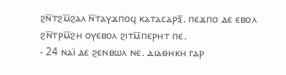ϩⲛ̅ⲧϩⲙ̅ϩⲁⲗ ⲛ̅ⲧⲁⲩϫⲡⲟϥ ⲕⲁⲧⲁⲥⲁⲣⲝ̅. ⲡⲉϫⲡⲟ ⲇⲉ ⲉⲃⲟⲗ ϩⲛ̅ⲧⲣⲙ̅ϩⲏ ⲟⲩⲉⲃⲟⲗ ϩⲓⲧⲙ̅ⲡⲉⲣⲏⲧ ⲡⲉ.
- 24 ⲛⲁⲓ̈ ⲇⲉ ϩⲉⲛⲃⲱⲗ ⲛⲉ. ⲇⲓⲁⲑⲏⲕⲏ ⲅⲁⲣ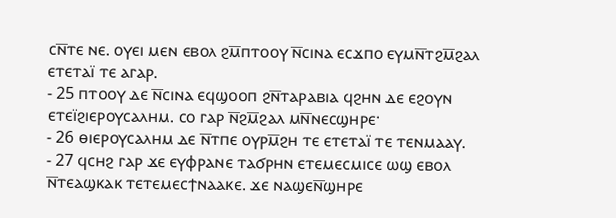ⲥⲛ̅ⲧⲉ ⲛⲉ. ⲟⲩⲉⲓ ⲙⲉⲛ ⲉⲃⲟⲗ ϩⲙ̅ⲡⲧⲟⲟⲩ ⲛ̅ⲥⲓⲛⲁ ⲉⲥϫⲡⲟ ⲉⲩⲙⲛ̅ⲧϩⲙ̅ϩⲁⲗ ⲉⲧⲉⲧⲁⲓ̈ ⲧⲉ ⲁⲅⲁⲣ.
- 25 ⲡⲧⲟⲟⲩ ⲇⲉ ⲛ̅ⲥⲓⲛⲁ ⲉϥϣⲟⲟⲡ ϩⲛ̅ⲧⲁⲣⲁⲃⲓⲁ ϥϩⲏⲛ ⲇⲉ ⲉϩⲟⲩⲛ ⲉⲧⲉⲓ̈ϩⲓⲉⲣⲟⲩⲥⲁⲗⲏⲙ. ⲥⲟ ⲅⲁⲣ ⲛ̅ϩⲙ̅ϩⲁⲗ ⲙⲛ̅ⲛⲉⲥϣⲏⲣⲉ·
- 26 ⲑⲓⲉⲣⲟⲩⲥⲁⲗⲏⲙ ⲇⲉ ⲛ̅ⲧⲡⲉ ⲟⲩⲣⲙ̅ϩⲏ ⲧⲉ ⲉⲧⲉⲧⲁⲓ̈ ⲧⲉ ⲧⲉⲛⲙⲁⲁⲩ.
- 27 ϥⲥⲏϩ ⲅⲁⲣ ϫⲉ ⲉⲩⲫⲣⲁⲛⲉ ⲧⲁϭⲣⲏⲛ ⲉⲧⲉⲙⲉⲥⲙⲓⲥⲉ ⲱϣ ⲉⲃⲟⲗ ⲛ̅ⲧⲉⲁϣⲕⲁⲕ ⲧⲉⲧⲉⲙⲉⲥϯⲛⲁⲁⲕⲉ. ϫⲉ ⲛⲁϣⲉⲛ̅ϣⲏⲣⲉ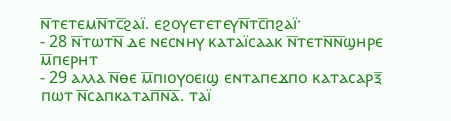ⲛ̅ⲧⲉⲧⲉⲙⲛ̅ⲧⲥ̅ϩⲁⲓ̈. ⲉϩⲟⲩⲉⲧⲉⲧⲉⲩⲛ̅ⲧⲥ̅ⲡϩⲁⲓ̈·
- 28 ⲛ̅ⲧⲱⲧⲛ̅ ⲇⲉ ⲛⲉⲥⲛⲏⲩ ⲕⲁⲧⲁⲓ̈ⲥⲁⲁⲕ ⲛ̅ⲧⲉⲧⲛ̅ⲛ̅ϣⲏⲣⲉ ⲙ̅ⲡⲉⲣⲏⲧ
- 29 ⲁⲗⲗⲁ ⲛ̅ⲑⲉ ⲙ̅ⲡⲓⲟⲩⲟⲉⲓϣ ⲉⲛⲧⲁⲡⲉϫⲡⲟ ⲕⲁⲧⲁⲥⲁⲣⲝ̅ ⲡⲱⲧ ⲛ̅ⲥⲁⲡⲕⲁⲧⲁⲡ̅ⲛ̅ⲁ̅. ⲧⲁⲓ̈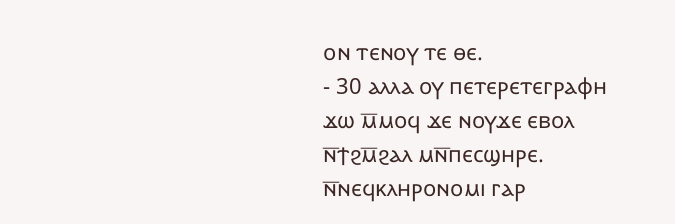ⲟⲛ ⲧⲉⲛⲟⲩ ⲧⲉ ⲑⲉ.
- 30 ⲁⲗⲗⲁ ⲟⲩ ⲡⲉⲧⲉⲣⲉⲧⲉⲅⲣⲁⲫⲏ ϫⲱ ⲙ̅ⲙⲟϥ ϫⲉ ⲛⲟⲩϫⲉ ⲉⲃⲟⲗ ⲛ̅ϯϩⲙ̅ϩⲁⲗ ⲙⲛ̅ⲡⲉⲥϣⲏⲣⲉ. ⲛ̅ⲛⲉϥⲕⲗⲏⲣⲟⲛⲟⲙⲓ ⲅⲁⲣ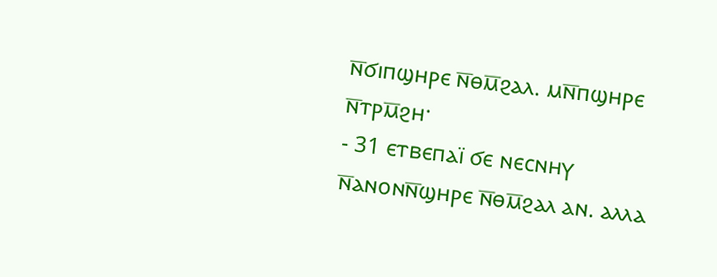ⲛ̅ϭⲓⲡϣⲏⲣⲉ ⲛ̅ⲑⲙ̅ϩⲁⲗ. ⲙⲛ̅ⲡϣⲏⲣⲉ ⲛ̅ⲧⲣⲙ̅ϩⲏ·
- 31 ⲉⲧⲃⲉⲡⲁⲓ̈ ϭⲉ ⲛⲉⲥⲛⲏⲩ ⲛ̅ⲁⲛⲟⲛⲛ̅ϣⲏⲣⲉ ⲛ̅ⲑⲙ̅ϩⲁⲗ ⲁⲛ. ⲁⲗⲗⲁ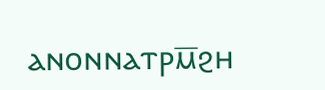ⲁⲛⲟⲛⲛⲁⲧⲣⲙ̅ϩⲏ